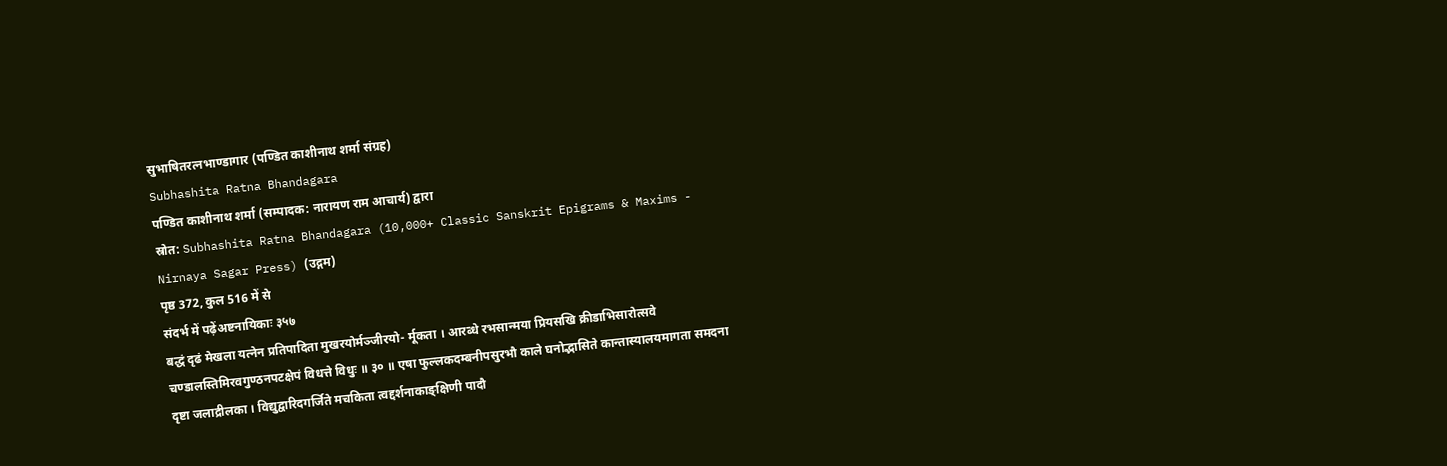सुभाषितरत्नभाण्डागार (पण्डित काशीनाथ शर्मा संग्रह)
Subhashita Ratna Bhandagara
पण्डित काशीनाथ शर्मा (सम्पादक: नारायण राम आचार्य) द्वारा
स्रोत: Subhashita Ratna Bhandagara (10,000+ Classic Sanskrit Epigrams & Maxims - Nirnaya Sagar Press) (उद्गम)
पृष्ठ 372, कुल 516 में से
संदर्भ में पढ़ेंअष्टनायिकाः ३५७
बद्धं दृढं मेखला यत्नेन प्रतिपादिता मुखरयोर्मञ्जीरयो- र्मूकता । आरब्धे रभसान्मया प्रियसखि क्रीडाभिसारोत्सवे चण्डालस्तिमिरवगुण्ठनपटक्षेपं विधत्ते विधुः ॥ ३० ॥ एषा फुल्लकदम्बनीपसुरभौ काले घनोद्भासिते कान्तास्यालयमागता समदना दृष्टा जलाद्रीलका । विद्युद्वारिदगर्जिते मचकिता त्वद्दर्शनाकाङ्क्षिणी पादौ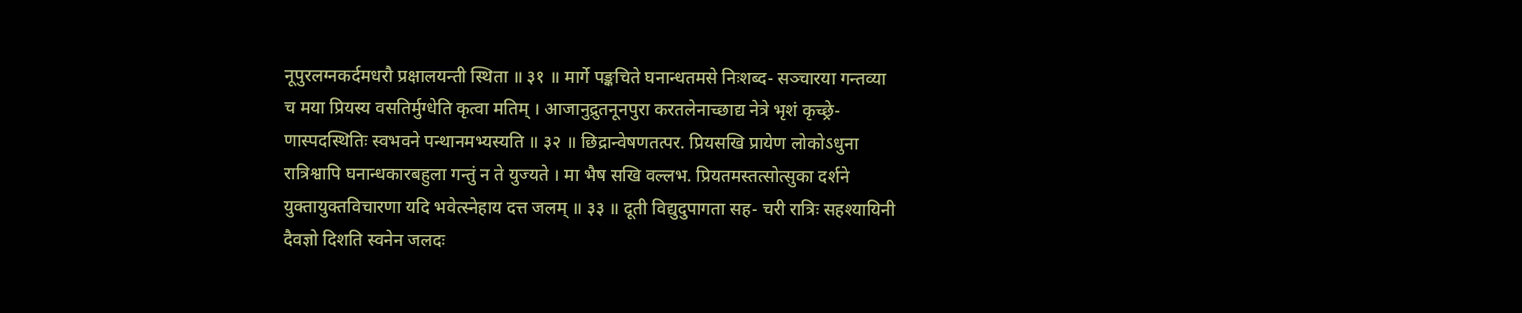नूपुरलग्नकर्दमधरौ प्रक्षालयन्ती स्थिता ॥ ३१ ॥ मार्गे पङ्कचिते घनान्धतमसे निःशब्द- सञ्चारया गन्तव्या च मया प्रियस्य वसतिर्मुग्धेति कृत्वा मतिम् । आजानुद्रुतनूनपुरा करतलेनाच्छाद्य नेत्रे भृशं कृच्छ्रे- णास्पदस्थितिः स्वभवने पन्थानमभ्यस्यति ॥ ३२ ॥ छिद्रान्वेषणतत्पर. प्रियसखि प्रायेण लोकोऽधुना रात्रिश्वापि घनान्धकारबहुला गन्तुं न ते युज्यते । मा भैष सखि वल्लभ. प्रियतमस्तत्सोत्सुका दर्शने युक्तायुक्तविचारणा यदि भवेत्स्नेहाय दत्त जलम् ॥ ३३ ॥ दूती विद्युदुपागता सह- चरी रात्रिः सहश्यायिनी दैवज्ञो दिशति स्वनेन जलदः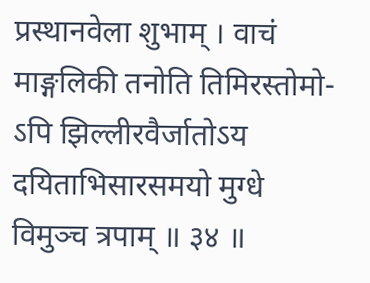प्रस्थानवेला शुभाम् । वाचं माङ्गलिकी तनोति तिमिरस्तोमो- ऽपि झिल्लीरवैर्जातोऽय दयिताभिसारसमयो मुग्धे विमुञ्च त्रपाम् ॥ ३४ ॥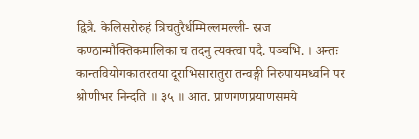द्वित्रै. केलिसरोरुहं त्रिचतुरैर्धम्मिल्लमल्ली- स्रज कण्ठान्मौक्तिकमालिका च तदनु त्यक्त्वा पदै. पञ्चभि. । अन्तः कान्तवियोगकातरतया दूराभिसारातुरा तन्वङ्गी निरुपायमध्वनि पर श्रोणीभर निन्दति ॥ ३५ ॥ आत. प्राणगणप्रयाणसमये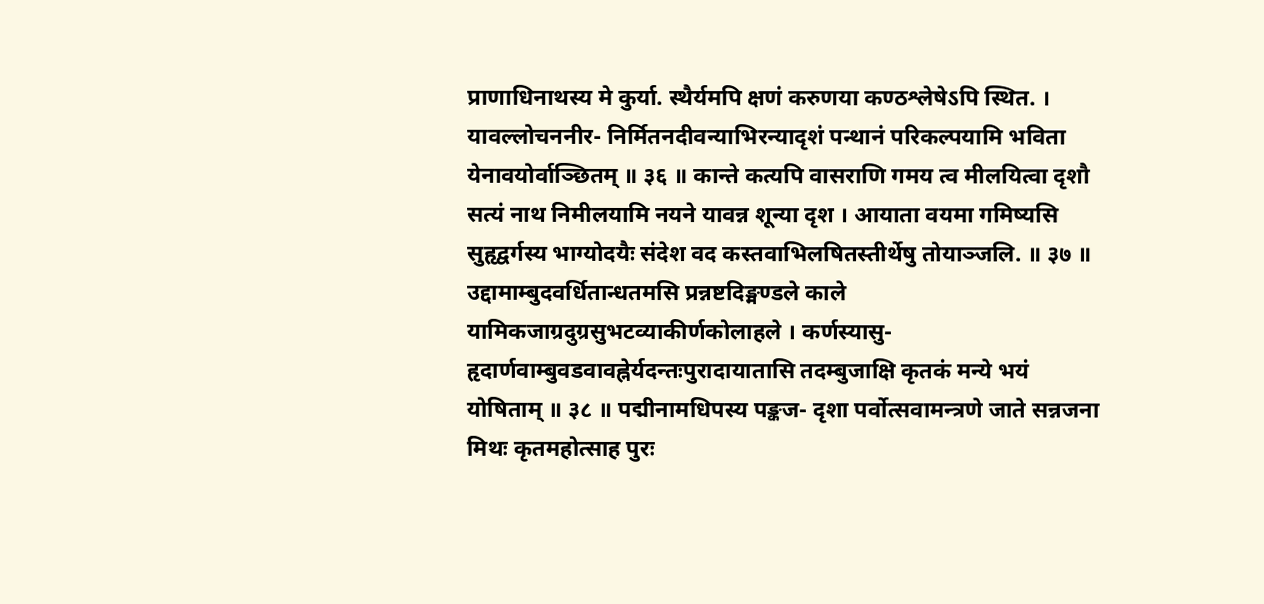प्राणाधिनाथस्य मे कुर्या. स्थैर्यमपि क्षणं करुणया कण्ठश्लेषेऽपि स्थित. । यावल्लोचननीर- निर्मितनदीवन्याभिरन्यादृशं पन्थानं परिकल्पयामि भविता येनावयोर्वाञ्छितम् ॥ ३६ ॥ कान्ते कत्यपि वासराणि गमय त्व मीलयित्वा दृशौ सत्यं नाथ निमीलयामि नयने यावन्न शून्या दृश । आयाता वयमा गमिष्यसि सुहृद्वर्गस्य भाग्योदयैः संदेश वद कस्तवाभिलषितस्तीर्थेषु तोयाञ्जलि. ॥ ३७ ॥ उद्दामाम्बुदवर्धितान्धतमसि प्रन्नष्टदिङ्मण्डले काले यामिकजाग्रदुग्रसुभटव्याकीर्णकोलाहले । कर्णस्यासु- हृदार्णवाम्बुवडवावह्नेर्यदन्तःपुरादायातासि तदम्बुजाक्षि कृतकं मन्ये भयं योषिताम् ॥ ३८ ॥ पद्मीनामधिपस्य पङ्कज- दृशा पर्वोत्सवामन्त्रणे जाते सन्नजना मिथः कृतमहोत्साह पुरः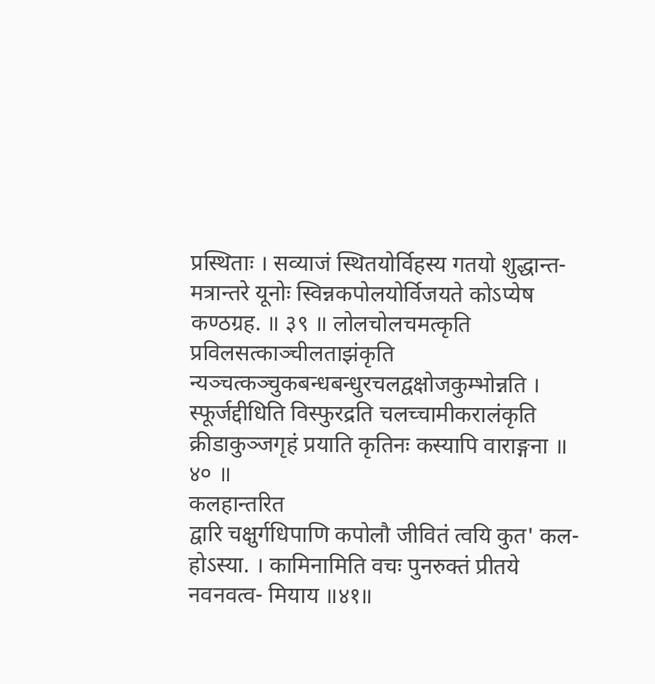प्रस्थिताः । सव्याजं स्थितयोर्विहस्य गतयो शुद्धान्त- मत्रान्तरे यूनोः स्विन्नकपोलयोर्विजयते कोऽप्येष कण्ठग्रह. ॥ ३९ ॥ लोलचोलचमत्कृति प्रविलसत्काञ्चीलताझंकृति न्यञ्चत्कञ्चुकबन्धबन्धुरचलद्वक्षोजकुम्भोन्नति । स्फूर्जद्दीधिति विस्फुरद्रति चलच्चामीकरालंकृति क्रीडाकुञ्जगृहं प्रयाति कृतिनः कस्यापि वाराङ्गना ॥ ४० ॥
कलहान्तरित
द्वारि चक्षुर्गधिपाणि कपोलौ जीवितं त्वयि कुत' कल- होऽस्या. । कामिनामिति वचः पुनरुक्तं प्रीतये नवनवत्व- मियाय ॥४१॥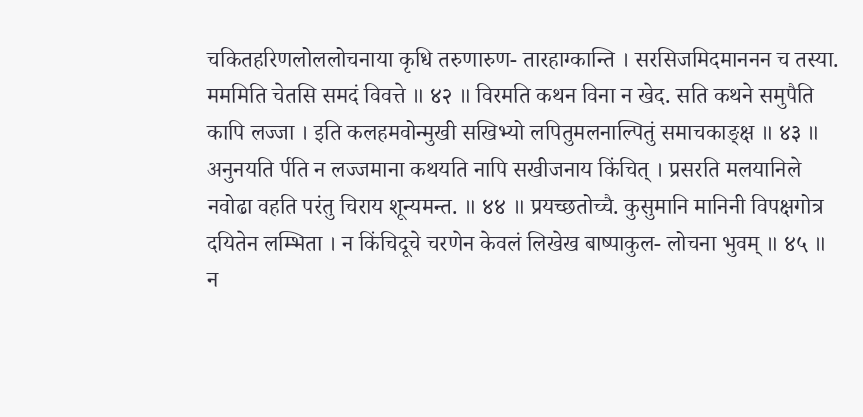चकितहरिणलोललोचनाया कृधि तरुणारुण- तारहाग्कान्ति । सरसिजमिदमाननन च तस्या. मममिति चेतसि समदं विवत्ते ॥ ४२ ॥ विरमति कथन विना न खेद. सति कथने समुपैति कापि लज्जा । इति कलहमवोन्मुखी सखिभ्यो लपितुमलनाल्पितुं समाचकाङ्क्ष ॥ ४३ ॥ अनुनयति र्पति न लज्जमाना कथयति नापि सखीजनाय किंचित् । प्रसरति मलयानिले नवोढा वहति परंतु चिराय शून्यमन्त. ॥ ४४ ॥ प्रयच्छतोच्चै. कुसुमानि मानिनी विपक्षगोत्र दयितेन लम्भिता । न किंचिदूचे चरणेन केवलं लिखेख बाष्पाकुल- लोचना भुवम् ॥ ४५ ॥ न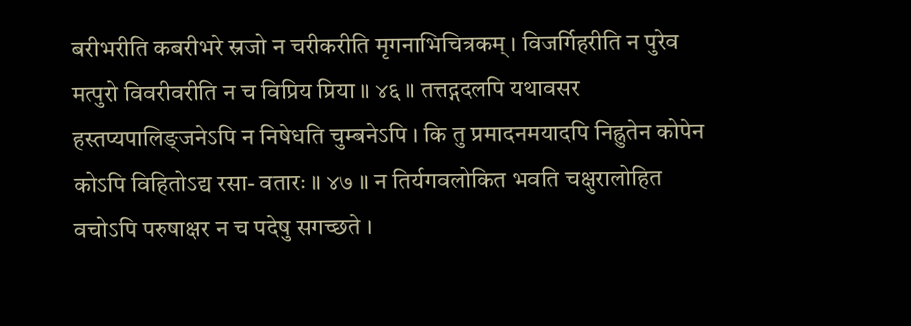बरीभरीति कबरीभरे स्रजो न चरीकरीति मृगनाभिचित्रकम् । विजर्गिहरीति न पुरेव मत्पुरो विवरीवरीति न च विप्रिय प्रिया ॥ ४६ ॥ तत्तद्गदलपि यथावसर हस्तप्यपालिङ्जनेऽपि न निषेधति चुम्बनेऽपि । कि तु प्रमादनमयादपि निह्नुतेन कोपेन कोऽपि विहितोऽद्य रसा- वतारः ॥ ४७ ॥ न तिर्यगवलोकित भवति चक्षुरालोहित वचोऽपि परुषाक्षर न च पदेषु सगच्छते ।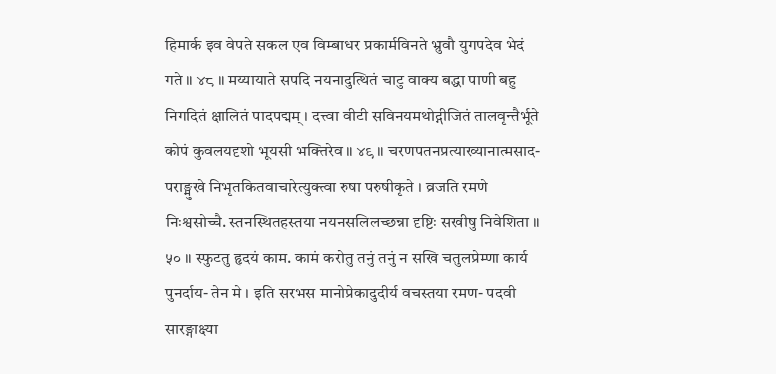हिमार्क इव वेपते सकल एव विम्बाधर प्रकार्मविनते भ्रुवौ युगपदेव भेदं गते ॥ ४८ ॥ मय्यायाते सपदि नयनादुत्थितं चाटु वाक्य बद्धा पाणी बहु निगदितं क्षालितं पादपद्मम् । दत्त्वा वीटी सविनयमथोद्गीजितं तालवृन्तैर्भूते कोपं कुवलयदृशो भूयसी भक्तिरेव ॥ ४९ ॥ चरणपतनप्रत्याख्यानात्मसाद- पराङ्मुखे निभृतकितवाचारेत्युक्त्वा रुषा परुषीकृते । व्रजति रमणे निःश्वसोच्चै. स्तनस्थितहस्तया नयनसलिलच्छन्ना दृष्टिः सखीषु निवेशिता ॥ ५० ॥ स्फुटतु हृदयं काम. कामं करोतु तनुं तनुं न सखि चतुलप्रेम्णा कार्य पुनर्दाय- तेन मे । इति सरभस मानोप्रेकादुदीर्य वचस्तया रमण- पदवी सारङ्गाक्ष्या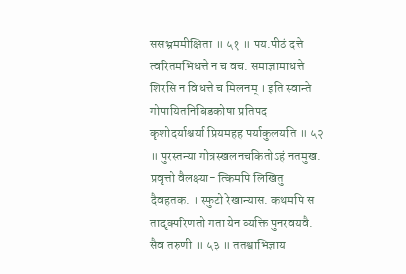ससभ्रममीक्षिता ॥ ५१ ॥ पय.पीठं दत्ते त्वरितमभिधत्ते न च वच. समाज्ञामाधत्ते शिरसि न विधत्ते च मिलनम् । इति स्वान्ते गोपायितनिबिडकोषा प्रतिपद कृशोदर्याश्चर्या प्रियमहह पर्याकुलयति ॥ ५२ ॥ पुरस्तन्या गोत्रस्खलनचकितोऽहं नतमुख. प्रवृत्तो वैलक्ष्या- त्किमपि लिखितु दैवहतक. । स्फुटो रेखान्यास. कथमपि स तादृक्परिणतो गता येन व्यक्ति पुनरवयवै. सैव तरुणी ॥ ५३ ॥ ततश्वाभिज्ञाय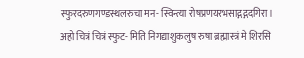स्फुरदरुणगण्डस्थलरुचा मन- स्विन्त्या रोषप्रणयरभसाद्गद्गदगिरा । अहो चित्रं चित्रं स्फुट- मिति निगद्याशुकलुष रुषा ब्रह्मास्त्रं मे शिरसि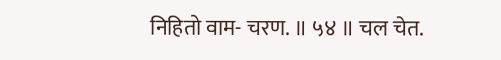निहितो वाम- चरण. ॥ ५४ ॥ चल चेत.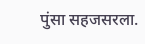पुंसा सहजसरला.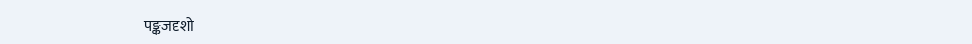पङ्कजदृशो